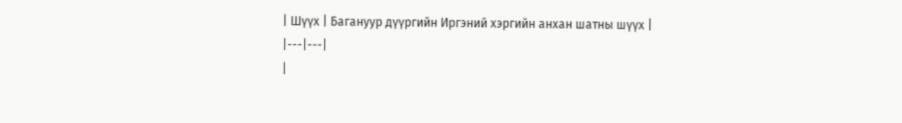| Шүүх | Багануур дүүргийн Иргэний хэргийн анхан шатны шүүх |
|---|---|
|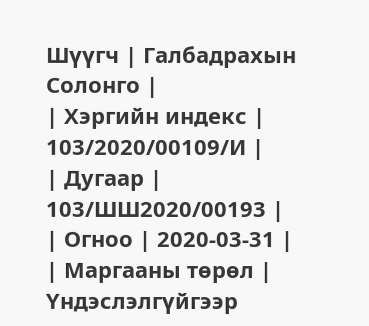Шүүгч | Галбадрахын Солонго |
| Хэргийн индекс | 103/2020/00109/И |
| Дугаар | 103/ШШ2020/00193 |
| Огноо | 2020-03-31 |
| Маргааны төрөл | Үндэслэлгүйгээр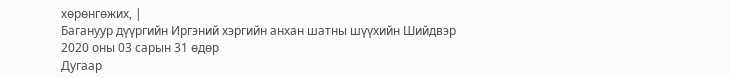хөрөнгөжих, |
Багануур дүүргийн Иргэний хэргийн анхан шатны шүүхийн Шийдвэр
2020 оны 03 сарын 31 өдөр
Дугаар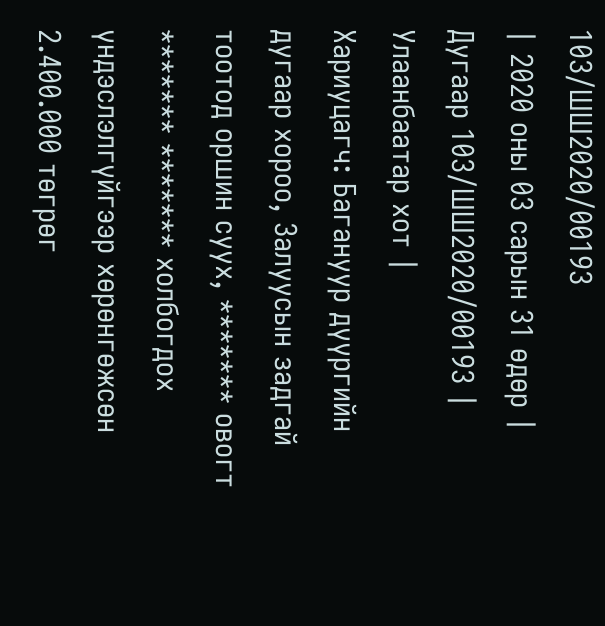103/ШШ2020/00193
| 2020 оны 03 сарын 31 өдөр | Дугаар 103/ШШ2020/00193 | Улаанбаатар хот |
Хариуцагч: Багануур дүүргийн дугаар хороо, Залуусын задгай тоотод оршин суух, ******* овогт ******* ******* холбогдох үндэслэлгүйгээр хөрөнгөжсөн 2.400.000 төгрөг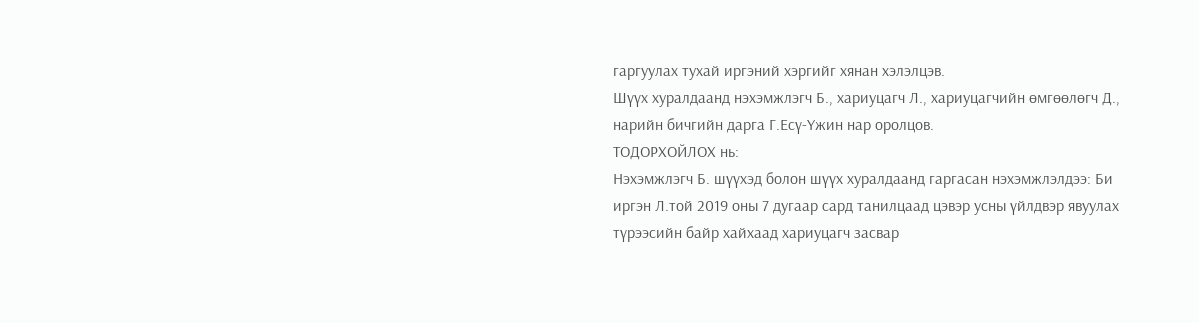гаргуулах тухай иргэний хэргийг хянан хэлэлцэв.
Шүүх хуралдаанд нэхэмжлэгч Б., хариуцагч Л., хариуцагчийн өмгөөлөгч Д., нарийн бичгийн дарга Г.Есү-Үжин нар оролцов.
ТОДОРХОЙЛОХ нь:
Нэхэмжлэгч Б. шүүхэд болон шүүх хуралдаанд гаргасан нэхэмжлэлдээ: Би иргэн Л.той 2019 оны 7 дугаар сард танилцаад цэвэр усны үйлдвэр явуулах түрээсийн байр хайхаад хариуцагч засвар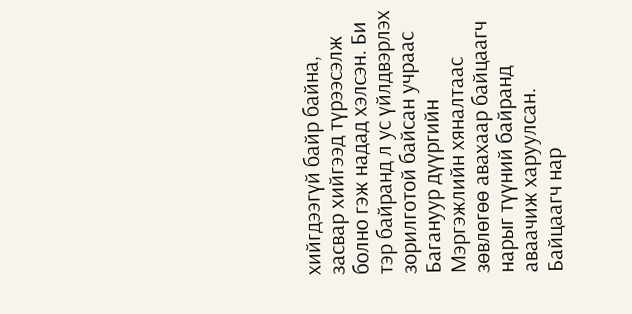хийгдээгүй байр байна, засвар хийгээд түрээсэлж болно гэж надад хэлсэн. Би тэр байранд л ус үйлдвэрлэх зорилготой байсан учраас Багануур дүүргийн Мэргэжлийн хяналтаас зөвлөгөө авахаар байцаагч нарыг түүний байранд аваачиж харуулсан. Байцаагч нар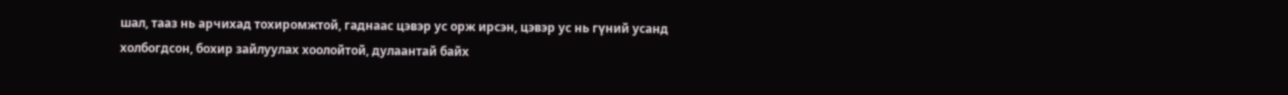шал, тааз нь арчихад тохиромжтой, гаднаас цэвэр ус орж ирсэн, цэвэр ус нь гүний усанд холбогдсон, бохир зайлуулах хоолойтой, дулаантай байх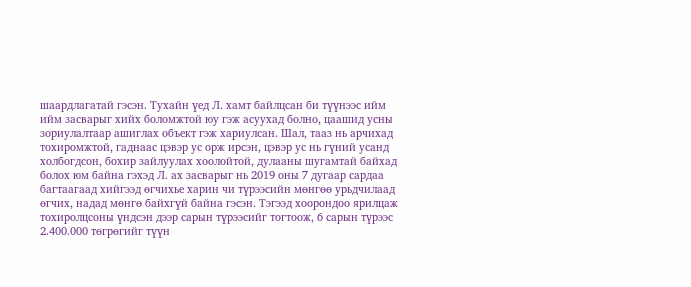шаардлагатай гэсэн. Тухайн үед Л. хамт байлцсан би түүнээс ийм ийм засварыг хийх боломжтой юу гэж асуухад болно, цаашид усны зориулалтаар ашиглах объект гэж хариулсан. Шал, тааз нь арчихад тохиромжтой, гаднаас цэвэр ус орж ирсэн, цэвэр ус нь гүний усанд холбогдсон, бохир зайлуулах хоолойтой, дулааны шугамтай байхад болох юм байна гэхэд Л. ах засварыг нь 2019 оны 7 дугаар сардаа багтаагаад хийгээд өгчихье харин чи түрээсийн мөнгөө урьдчилаад өгчих, надад мөнгө байхгүй байна гэсэн. Тэгээд хоорондоо ярилцаж тохиролцсоны үндсэн дээр сарын түрээсийг тогтоож, 6 сарын түрээс 2.400.000 төгрөгийг түүн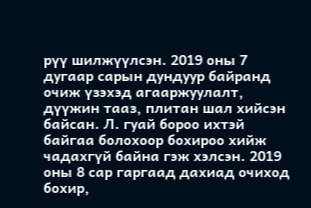рүү шилжүүлсэн. 2019 оны 7 дугаар сарын дундуур байранд очиж үзэхэд агааржуулалт, дүүжин тааз, плитан шал хийсэн байсан. Л. гуай бороо ихтэй байгаа болохоор бохироо хийж чадахгүй байна гэж хэлсэн. 2019 оны 8 сар гаргаад дахиад очиход бохир,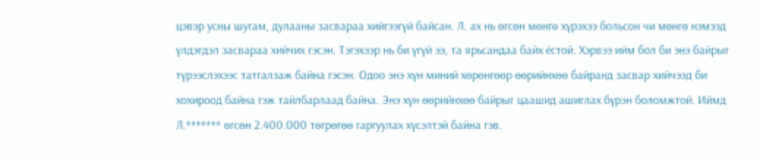цэвэр усны шугам, дулааны засвараа хийгээгүй байсан. Л. ах нь өгсөн мөнгө хүрэхээ больсон чи мөнгө нэмээд үлдэгдэл засвараа хийчих гэсэн. Тэгэхээр нь би үгүй ээ, та ярьсандаа байх ёстой. Хэрвээ ийм бол би энэ байрыг түрээслэхээс татгалзаж байна гэсэн. Одоо энэ хүн миний хөрөнгөөр өөрийнхөө байранд засвар хийчээд би хохироод байна гэж тайлбарлаад байна. Энэ хүн өөрийнхөө байрыг цаашид ашиглах бүрэн боломжтой. Иймд Л.******* өгсөн 2.400.000 төгрөгөө гаргуулах хүсэлтэй байна гэв.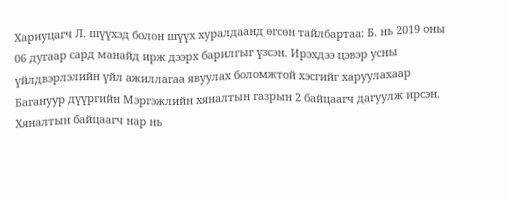Хариуцагч Л. шүүхэд болон шүүх хуралдаанд өгсөн тайлбартаа: Б. нь 2019 оны 06 дугаар сард манайд ирж дээрх барилгыг үзсэн. Ирэхдээ цэвэр усны үйлдвэрлэлийн үйл ажиллагаа явуулах боломжтой хэсгийг харуулахаар Багануур дүүргийн Мэргэжлийн хяналтын газрын 2 байцаагч дагуулж ирсэн. Хяналтын байцаагч нар нь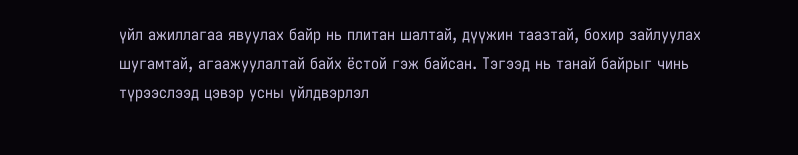үйл ажиллагаа явуулах байр нь плитан шалтай, дүүжин таазтай, бохир зайлуулах шугамтай, агаажуулалтай байх ёстой гэж байсан. Тэгээд нь танай байрыг чинь түрээслээд цэвэр усны үйлдвэрлэл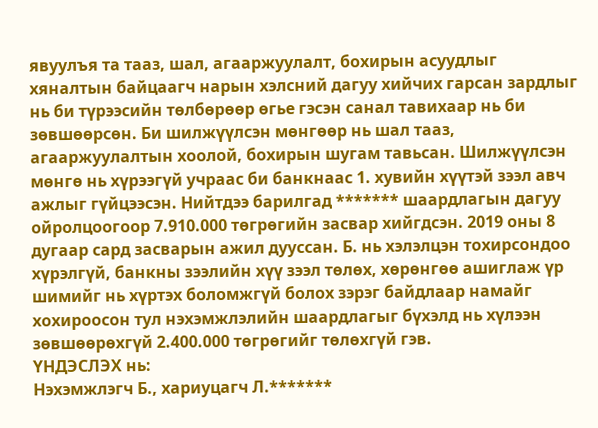явуулъя та тааз, шал, агааржуулалт, бохирын асуудлыг хяналтын байцаагч нарын хэлсний дагуу хийчих гарсан зардлыг нь би түрээсийн төлбөрөөр өгье гэсэн санал тавихаар нь би зөвшөөрсөн. Би шилжүүлсэн мөнгөөр нь шал тааз, агааржуулалтын хоолой, бохирын шугам тавьсан. Шилжүүлсэн мөнгө нь хүрээгүй учраас би банкнаас 1. хувийн хүүтэй зээл авч ажлыг гүйцээсэн. Нийтдээ барилгад ******* шаардлагын дагуу ойролцоогоор 7.910.000 төгрөгийн засвар хийгдсэн. 2019 оны 8 дугаар сард засварын ажил дууссан. Б. нь хэлэлцэн тохирсондоо хүрэлгүй, банкны зээлийн хүү зээл төлөх, хөрөнгөө ашиглаж үр шимийг нь хүртэх боломжгүй болох зэрэг байдлаар намайг хохироосон тул нэхэмжлэлийн шаардлагыг бүхэлд нь хүлээн зөвшөөрөхгүй 2.400.000 төгрөгийг төлөхгүй гэв.
ҮНДЭСЛЭХ нь:
Нэхэмжлэгч Б., хариуцагч Л.*******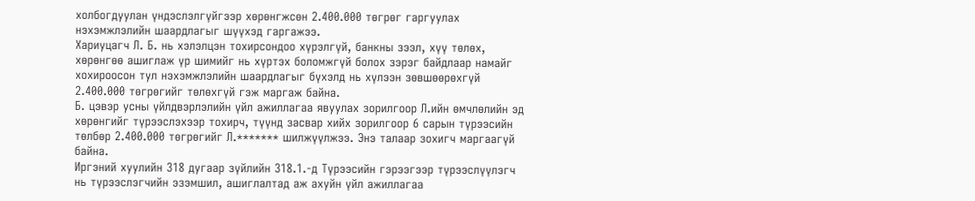холбогдуулан үндэслэлгүйгээр хөрөнгжсөн 2.400.000 төгрөг гаргуулах нэхэмжлэлийн шаардлагыг шүүхэд гаргажээ.
Хариуцагч Л. Б. нь хэлэлцэн тохирсондоо хүрэлгүй, банкны зээл, хүү төлөх, хөрөнгөө ашиглаж үр шимийг нь хүртэх боломжгүй болох зэрэг байдлаар намайг хохироосон тул нэхэмжлэлийн шаардлагыг бүхэлд нь хүлээн зөвшөөрөхгүй 2.400.000 төгрөгийг төлөхгүй гэж маргаж байна.
Б. цэвэр усны үйлдвэрлэлийн үйл ажиллагаа явуулах зорилгоор Л.ийн өмчлөлийн эд хөрөнгийг түрээслэхээр тохирч, түүнд засвар хийх зорилгоор 6 сарын түрээсийн төлбөр 2.400.000 төгрөгийг Л.******* шилжүүлжээ. Энэ талаар зохигч маргаагүй байна.
Иргэний хуулийн 318 дугаар зүйлийн 318.1.-д Түрээсийн гэрээгээр түрээслүүлэгч нь түрээслэгчийн эзэмшил, ашиглалтад аж ахуйн үйл ажиллагаа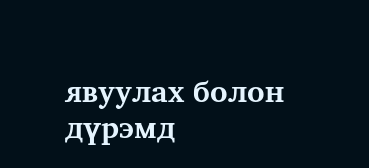явуулах болон дүрэмд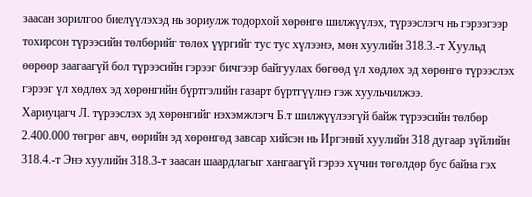заасан зорилгоо биелүүлэхэд нь зориулж тодорхой хөрөнгө шилжүүлэх, түрээслэгч нь гэрээгээр тохирсон түрээсийн төлбөрийг төлөх үүргийг тус тус хүлээнэ, мөн хуулийн 318.3.-т Хуульд өөрөөр заагаагүй бол түрээсийн гэрээг бичгээр байгуулах бөгөөд үл хөдлөх эд хөрөнгө түрээслэх гэрээг үл хөдлөх эд хөрөнгийн бүртгэлийн газарт бүртгүүлнэ гэж хуульчилжээ.
Хариуцагч Л. түрээслэх эд хөрөнгийг нэхэмжлэгч Б.т шилжүүлээгүй байж түрээсийн төлбөр 2.400.000 төгрөг авч, өөрийн эд хөрөнгөд завсар хийсэн нь Иргэний хуулийн 318 дугаар зүйлийн 318.4.-т Энэ хуулийн 318.3-т заасан шаардлагыг хангаагүй гэрээ хүчин төгөлдөр бус байна гэх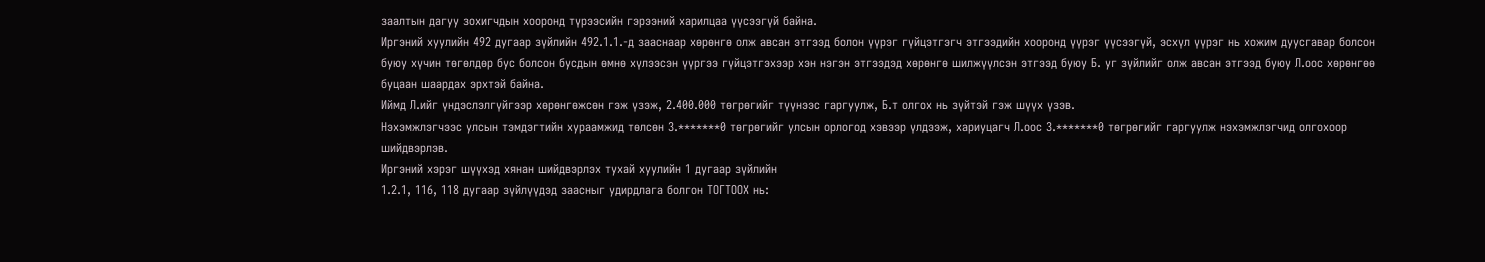заалтын дагуу зохигчдын хооронд түрээсийн гэрээний харилцаа үүсээгүй байна.
Иргэний хуулийн 492 дугаар зүйлийн 492.1.1.-д зааснаар хөрөнгө олж авсан этгээд болон үүрэг гүйцэтгэгч этгээдийн хооронд үүрэг үүсээгүй, эсхүл үүрэг нь хожим дуусгавар болсон буюу хүчин төгөлдөр бус болсон бусдын өмнө хүлээсэн үүргээ гүйцэтгэхээр хэн нэгэн этгээдэд хөрөнгө шилжүүлсэн этгээд буюу Б. уг зүйлийг олж авсан этгээд буюу Л.оос хөрөнгөө буцаан шаардах эрхтэй байна.
Иймд Л.ийг үндэслэлгүйгээр хөрөнгөжсөн гэж үзэж, 2.400.000 төгрөгийг түүнээс гаргуулж, Б.т олгох нь зүйтэй гэж шүүх үзэв.
Нэхэмжлэгчээс улсын тэмдэгтийн хураамжид төлсөн 3.*******0 төгрөгийг улсын орлогод хэвээр үлдээж, хариуцагч Л.оос 3.*******0 төгрөгийг гаргуулж нэхэмжлэгчид олгохоор шийдвэрлэв.
Иргэний хэрэг шүүхэд хянан шийдвэрлэх тухай хуулийн 1 дугаар зүйлийн
1.2.1, 116, 118 дугаар зүйлүүдэд заасныг удирдлага болгон ТОГТООХ нь: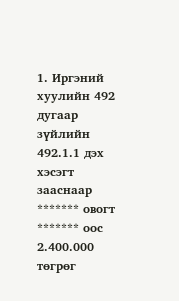1. Иргэний хуулийн 492 дугаар зүйлийн 492.1.1 дэх хэсэгт зааснаар ******* овогт ******* оос 2.400.000 төгрөг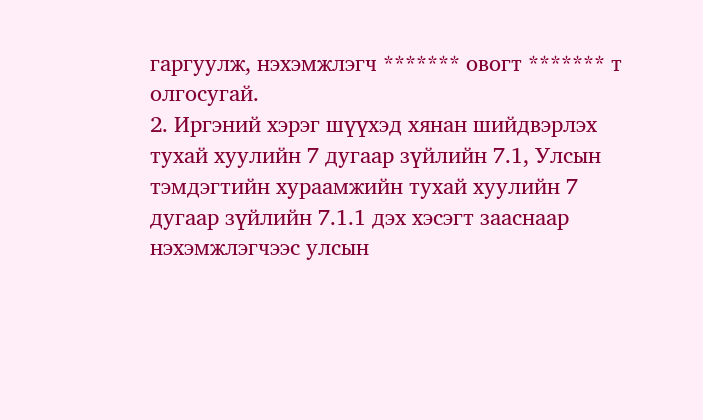гаргуулж, нэхэмжлэгч ******* овогт ******* т олгосугай.
2. Иргэний хэрэг шүүхэд хянан шийдвэрлэх тухай хуулийн 7 дугаар зүйлийн 7.1, Улсын тэмдэгтийн хураамжийн тухай хуулийн 7 дугаар зүйлийн 7.1.1 дэх хэсэгт зааснаар нэхэмжлэгчээс улсын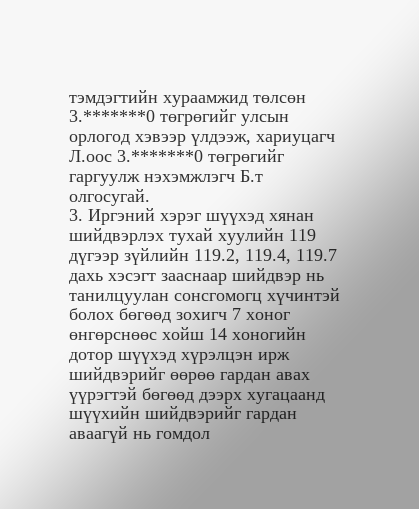тэмдэгтийн хураамжид төлсөн 3.*******0 төгрөгийг улсын орлогод хэвээр үлдээж, хариуцагч Л.оос 3.*******0 төгрөгийг гаргуулж нэхэмжлэгч Б.т олгосугай.
3. Иргэний хэрэг шүүхэд хянан шийдвэрлэх тухай хуулийн 119 дүгээр зүйлийн 119.2, 119.4, 119.7 дахь хэсэгт зааснаар шийдвэр нь танилцуулан сонсгомогц хүчинтэй болох бөгөөд зохигч 7 хоног өнгөрснөөс хойш 14 хоногийн дотор шүүхэд хүрэлцэн ирж шийдвэрийг өөрөө гардан авах үүрэгтэй бөгөөд дээрх хугацаанд шүүхийн шийдвэрийг гардан аваагүй нь гомдол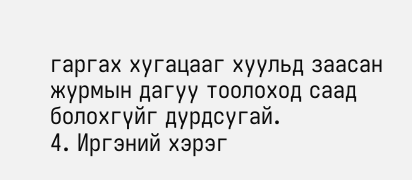гаргах хугацааг хуульд заасан журмын дагуу тоолоход саад болохгүйг дурдсугай.
4. Иргэний хэрэг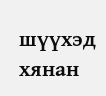шүүхэд хянан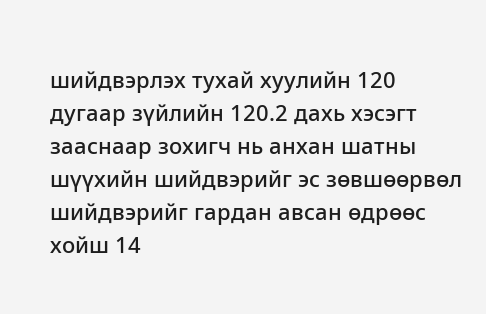шийдвэрлэх тухай хуулийн 120 дугаар зүйлийн 120.2 дахь хэсэгт зааснаар зохигч нь анхан шатны шүүхийн шийдвэрийг эс зөвшөөрвөл шийдвэрийг гардан авсан өдрөөс хойш 14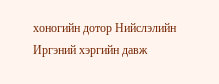хоногийн дотор Нийслэлийн Иргэний хэргийн давж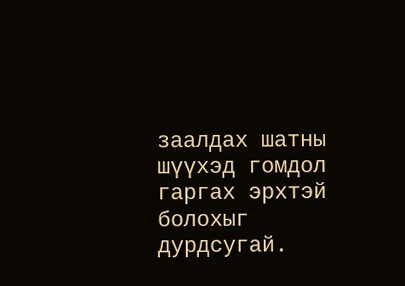заалдах шатны шүүхэд гомдол гаргах эрхтэй болохыг дурдсугай.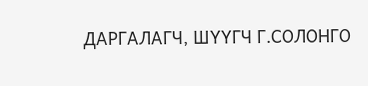ДАРГАЛАГЧ, ШҮҮГЧ Г.СОЛОНГО